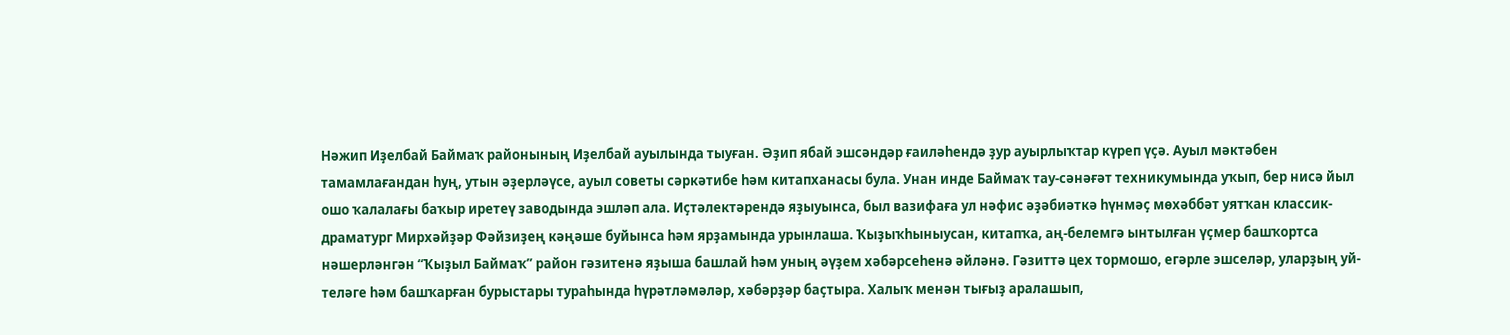Нәжип Иҙелбай Баймаҡ районының Иҙелбай ауылында тыуған. Әҙип ябай эшсәндәр ғаиләһендә ҙур ауырлыҡтар күреп үҫә. Ауыл мәктәбен тамамлағандан һуң, утын әҙерләүсе, ауыл советы сәркәтибе һәм китапханасы була. Унан инде Баймаҡ тау-сәнәғәт техникумында уҡып, бер нисә йыл ошо ҡалалағы баҡыр иретеү заводында эшләп ала. Иҫтәлектәрендә яҙыуынса, был вазифаға ул нәфис әҙәбиәткә һүнмәҫ мөхәббәт уятҡан классик-драматург Мирхәйҙәр Фәйзиҙең кәңәше буйынса һәм ярҙамында урынлаша. Ҡыҙыҡһыныусан, китапҡа, аң-белемгә ынтылған үҫмер башҡортса нәшерләнгән “Ҡыҙыл Баймаҡ” район гәзитенә яҙыша башлай һәм уның әүҙем хәбәрсеһенә әйләнә. Гәзиттә цех тормошо, егәрле эшселәр, уларҙың уй-теләге һәм башҡарған бурыстары тураһында һүрәтләмәләр, хәбәрҙәр баҫтыра. Халыҡ менән тығыҙ аралашып,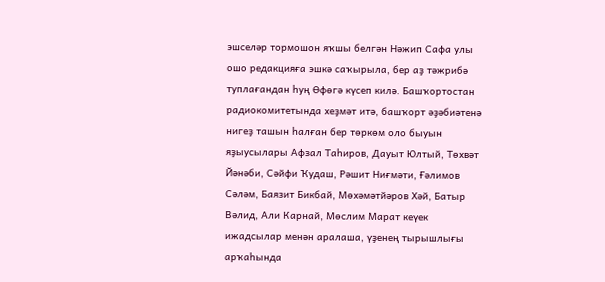эшселәр тормошон яҡшы белгән Нәжип Сафа улы ошо редакцияға эшкә саҡырыла, бер аҙ тәжрибә туплағандан һуң Өфөгә күсеп килә. Башҡортостан радиокомитетында хеҙмәт итә, башҡорт әҙәбиәтенә нигеҙ ташын һалған бер төркөм оло быуын яҙыусылары Афзал Таһиров, Дауыт Юлтый, Төхвәт Йәнәби, Сәйфи Ҡудаш, Рәшит Ниғмәти, Ғәлимов Сәләм, Баязит Бикбай, Мөхәмәтйәров Хәй, Батыр Вәлид, Али Карнай, Мөслим Марат кеүек ижадсылар менән аралаша, үҙенең тырышлығы арҡаһында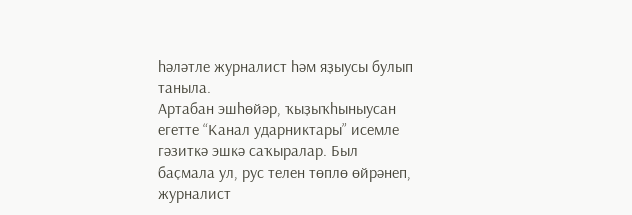һәләтле журналист һәм яҙыусы булып таныла.
Артабан эшһөйәр, ҡыҙыҡһыныусан егетте “Канал ударниктары” исемле гәзиткә эшкә саҡыралар. Был баҫмала ул, рус телен төплө өйрәнеп, журналист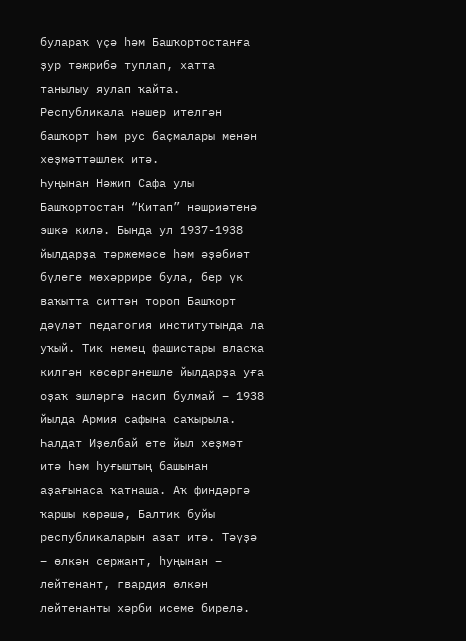булараҡ үҫә һәм Башҡортостанға ҙур тәжрибә туплап, хатта танылыу яулап ҡайта. Республикала нәшер ителгән башҡорт һәм рус баҫмалары менән хеҙмәттәшлек итә.
Һуңынан Нәжип Сафа улы Башҡортостан “Китап” нәшриәтенә эшкә килә. Бында ул 1937-1938 йылдарҙа тәржемәсе һәм әҙәбиәт бүлеге мөхәррире була, бер үк ваҡытта ситтән тороп Башҡорт дәүләт педагогия институтында ла уҡый. Тик немец фашистары власҡа килгән көсөргәнешле йылдарҙа уға оҙаҡ эшләргә насип булмай – 1938 йылда Армия сафына саҡырыла. Һалдат Иҙелбай ете йыл хеҙмәт итә һәм һуғыштың башынан аҙағынаса ҡатнаша. Аҡ финдәргә ҡаршы көрәшә, Балтик буйы республикаларын азат итә. Тәүҙә – өлкән сержант, һуңынан – лейтенант, гвардия өлкән лейтенанты хәрби исеме бирелә.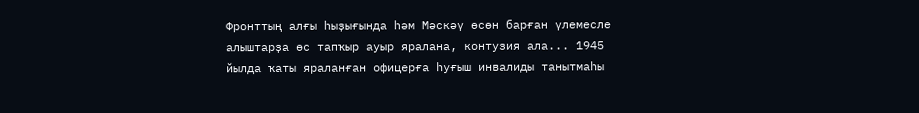Фронттың алғы һыҙығында һәм Мәскәү өсөн барған үлемесле алыштарҙа өс тапҡыр ауыр яралана, контузия ала... 1945 йылда ҡаты яраланған офицерға һуғыш инвалиды танытмаһы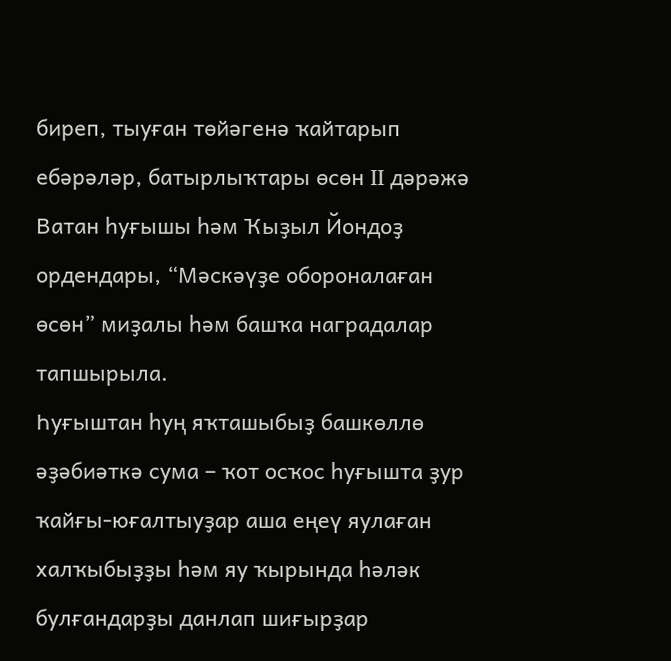биреп, тыуған төйәгенә ҡайтарып ебәрәләр, батырлыҡтары өсөн II дәрәжә Ватан һуғышы һәм Ҡыҙыл Йондоҙ ордендары, “Мәскәүҙе обороналаған өсөн” миҙалы һәм башҡа наградалар тапшырыла.
Һуғыштан һуң яҡташыбыҙ башкөллө әҙәбиәткә сума – ҡот осҡос һуғышта ҙур ҡайғы-юғалтыуҙар аша еңеү яулаған халҡыбыҙҙы һәм яу ҡырында һәләк булғандарҙы данлап шиғырҙар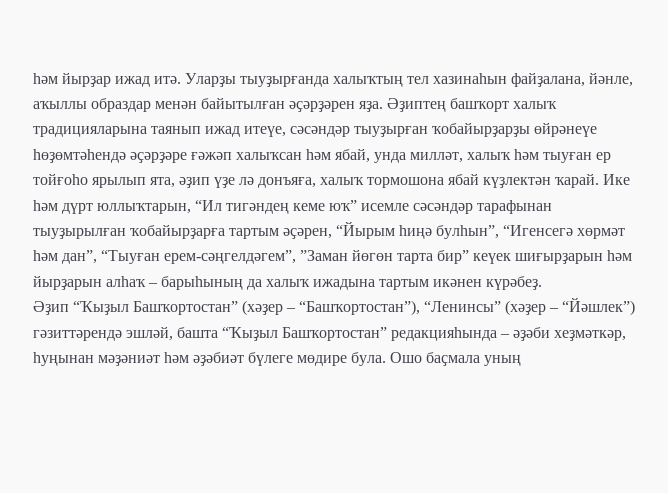һәм йырҙар ижад итә. Уларҙы тыуҙырғанда халыҡтың тел хазинаһын файҙалана, йәнле, аҡыллы образдар менән байытылған әҫәрҙәрен яҙа. Әҙиптең башҡорт халыҡ традицияларына таянып ижад итеүе, сәсәндәр тыуҙырған ҡобайырҙарҙы өйрәнеүе һөҙөмтәһендә әҫәрҙәре ғәжәп халыҡсан һәм ябай, унда милләт, халыҡ һәм тыуған ер тойғоһо ярылып ята, әҙип үҙе лә донъяға, халыҡ тормошона ябай күҙлектән ҡарай. Ике һәм дүрт юллыҡтарын, “Ил тигәндең кеме юҡ” исемле сәсәндәр тарафынан тыуҙырылған ҡобайырҙарға тартым әҫәрен, “Йырым һиңә булһын”, “Игенсегә хөрмәт һәм дан”, “Тыуған ерем-сәңгелдәгем”, ”Заман йөгөн тарта бир” кеүек шиғырҙарын һәм йырҙарын алһаҡ – барыһының да халыҡ ижадына тартым икәнен күрәбеҙ.
Әҙип “Ҡыҙыл Башҡортостан” (хәҙер – “Башҡортостан”), “Ленинсы” (хәҙер – “Йәшлек”) гәзиттәрендә эшләй, башта “Ҡыҙыл Башҡортостан” редакцияһында – әҙәби хеҙмәткәр, һуңынан мәҙәниәт һәм әҙәбиәт бүлеге мөдире була. Ошо баҫмала уның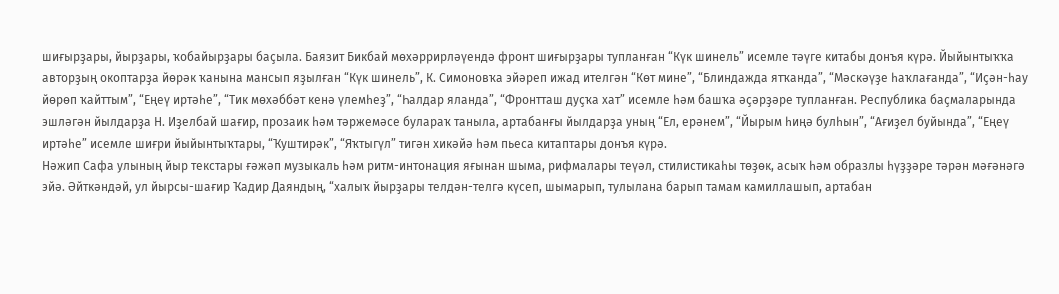шиғырҙары, йырҙары, ҡобайырҙары баҫыла. Баязит Бикбай мөхәррирләүендә фронт шиғырҙары тупланған “Күк шинель” исемле тәүге китабы донъя күрә. Йыйынтыҡҡа авторҙың окоптарҙа йөрәк ҡанына мансып яҙылған “Күк шинель”, К. Симоновҡа эйәреп ижад ителгән “Көт мине”, “Блиндажда ятҡанда”, “Мәскәүҙе һаҡлағанда”, “Иҫән-һау йөрөп ҡайттым”, “Еңеү иртәһе”, “Тик мөхәббәт кенә үлемһеҙ”, “Һалдар яланда”, “Фронтташ дуҫҡа хат” исемле һәм башҡа әҫәрҙәре тупланған. Республика баҫмаларында эшләгән йылдарҙа Н. Иҙелбай шағир, прозаик һәм тәржемәсе булараҡ таныла, артабанғы йылдарҙа уның “Ел, ерәнем”, “Йырым һиңә булһын”, “Ағиҙел буйында”, “Еңеү иртәһе” исемле шиғри йыйынтыҡтары, “Ҡуштирәк”, “Яҡтыгүл” тигән хикәйә һәм пьеса китаптары донъя күрә.
Нәжип Сафа улының йыр текстары ғәжәп музыкаль һәм ритм-интонация яғынан шыма, рифмалары теүәл, стилистикаһы төҙөк, асыҡ һәм образлы һүҙҙәре тәрән мәғәнәгә эйә. Әйткәндәй, ул йырсы-шағир Ҡадир Даяндың, “халыҡ йырҙары телдән-телгә күсеп, шымарып, тулылана барып тамам камиллашып, артабан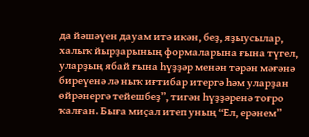да йәшәүен дауам итә икән, беҙ, яҙыусылар, халыҡ йырҙарының формаларына ғына түгел, уларҙың ябай ғына һүҙҙәр менән тәрән мәғәнә биреүенә лә ныҡ иғтибар итергә һәм уларҙан өйрәнергә тейешбеҙ”, тигән һүҙҙәренә тоғро ҡалған. Быға миҫал итеп уның “Ел, ерәнем”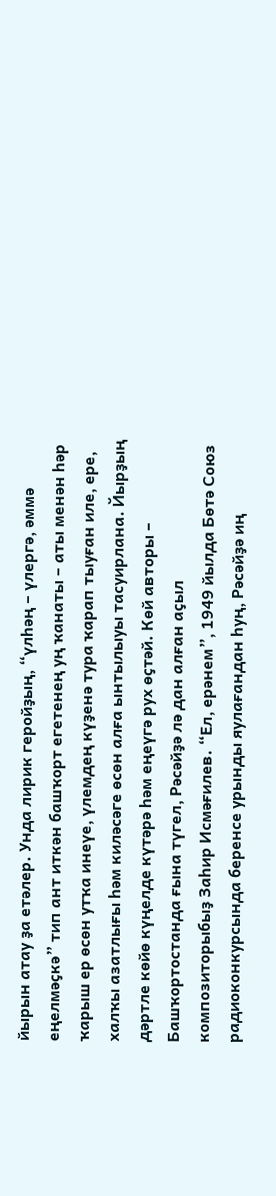йырын атау ҙа етәлер. Унда лирик геройҙың, “үлһәң – үлергә, әммә еңелмәҫкә” тип ант иткән башҡорт егетенең уң ҡанаты – аты менән һәр ҡарыш ер өсөн утҡа инеүе, үлемдең күҙенә тура ҡарап тыуған иле, ере, халҡы азатлығы һәм киләсәге өсөн алға ынтылыуы тасуирлана. Йырҙың дәртле көйө күңелде күтәрә һәм еңеүгә рух өҫтәй. Көй авторы – Башҡортостанда ғына түгел, Рәсәйҙә лә дан алған аҫыл композиторыбыҙ Заһир Исмәғилев. “Ел, ерәнем”, 1949 йылда Бөтә Союз радиоконкурсында беренсе урынды яулағандан һуң, Рәсәйҙә иң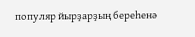популяр йырҙарҙың береһенә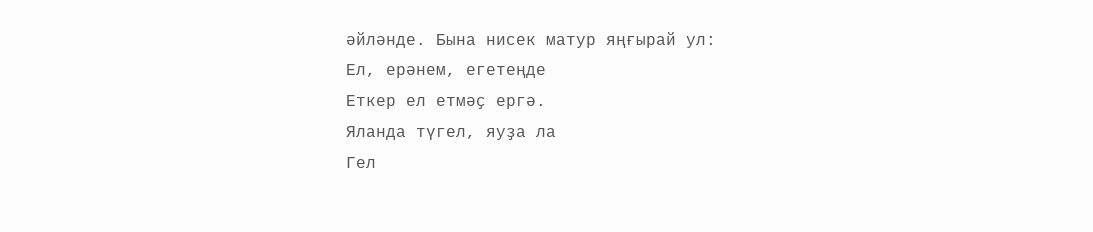әйләнде. Бына нисек матур яңғырай ул:
Ел, ерәнем, егетеңде
Еткер ел етмәҫ ергә.
Яланда түгел, яуҙа ла
Гел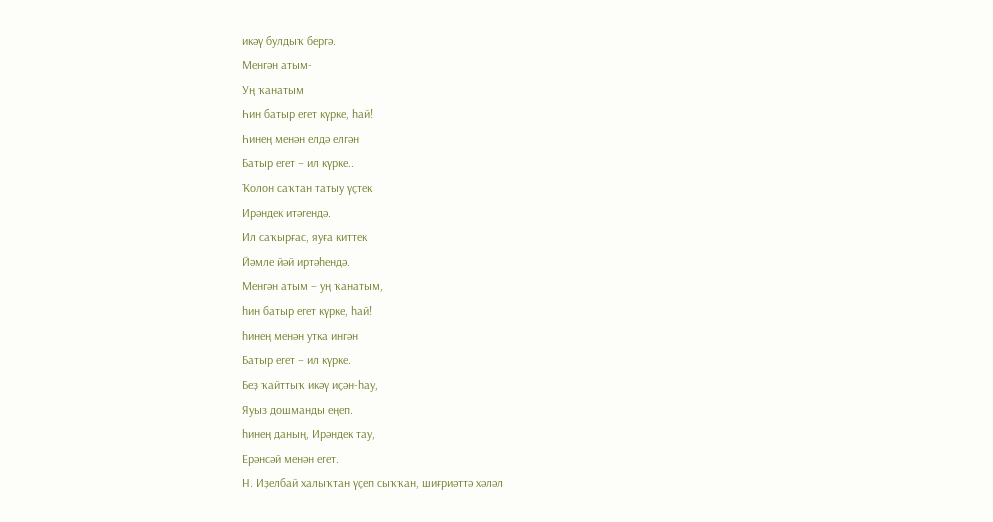икәү булдыҡ бергә.
Менгән атым-
Уң ҡанатым
Һин батыр егет күрке, hай!
Һинең менән елдә елгән
Батыр егет – ил күрке..
Ҡолон саҡтан татыу үҫтек
Ирәндек итәгендә.
Ил саҡырғас, яуға киттек
Йәмле йәй иртәhендә.
Менгән атым – уң ҡанатым,
hин батыр егет күрке, hай!
hинең менән утка ингән
Батыр егет – ил күрке.
Беҙ ҡайттыҡ икәү иҫән-hау,
Яуыз дошманды еңеп.
hинең даның, Ирәндек тау,
Ерәнсәй менән егет.
Н. Иҙелбай халыҡтан үҫеп сыҡҡан, шиғриәттә хәләл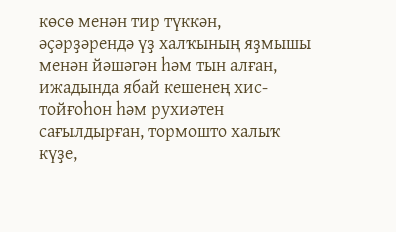көсө менән тир түккән, әҫәрҙәрендә үҙ халҡының яҙмышы менән йәшәгән һәм тын алған, ижадында ябай кешенең хис-тойғоһон һәм рухиәтен сағылдырған, тормошто халыҡ күҙе,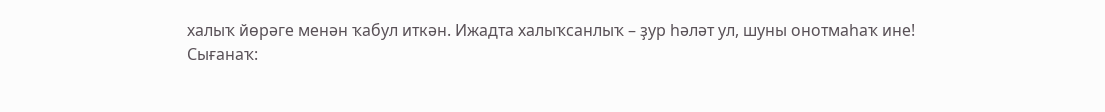халыҡ йөрәге менән ҡабул иткән. Ижадта халыҡсанлыҡ – ҙур һәләт ул, шуны онотмаһаҡ ине!
Сығанаҡ: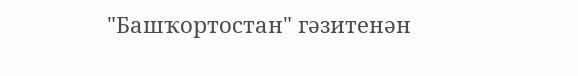"Башҡортостан" гәзитенән